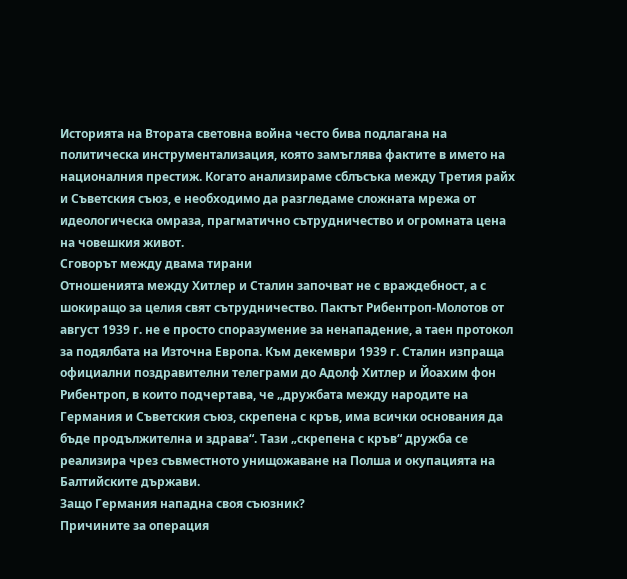Историята на Втората световна война често бива подлагана на политическа инструментализация, която замъглява фактите в името на националния престиж. Когато анализираме сблъсъка между Третия райх и Съветския съюз, е необходимо да разгледаме сложната мрежа от идеологическа омраза, прагматично сътрудничество и огромната цена на човешкия живот.
Сговорът между двама тирани
Отношенията между Хитлер и Сталин започват не с враждебност, а с шокиращо за целия свят сътрудничество. Пактът Рибентроп-Молотов от август 1939 г. не е просто споразумение за ненападение, а таен протокол за подялбата на Източна Европа. Към декември 1939 г. Сталин изпраща официални поздравителни телеграми до Адолф Хитлер и Йоахим фон Рибентроп, в които подчертава, че „дружбата между народите на Германия и Съветския съюз, скрепена с кръв, има всички основания да бъде продължителна и здрава“. Тази „скрепена с кръв“ дружба се реализира чрез съвместното унищожаване на Полша и окупацията на Балтийските държави.
Защо Германия нападна своя съюзник?
Причините за операция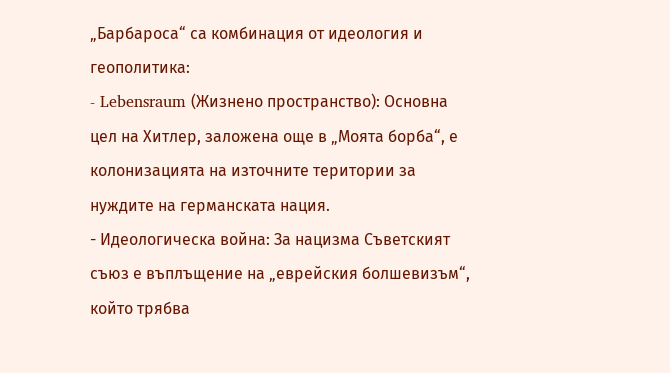„Барбароса“ са комбинация от идеология и геополитика:
- Lebensraum (Жизнено пространство): Основна цел на Хитлер, заложена още в „Моята борба“, е колонизацията на източните територии за нуждите на германската нация.
- Идеологическа война: За нацизма Съветският съюз е въплъщение на „еврейския болшевизъм“, който трябва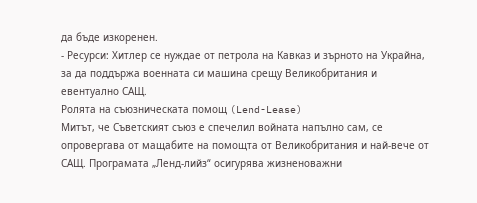да бъде изкоренен.
- Ресурси: Хитлер се нуждае от петрола на Кавказ и зърното на Украйна, за да поддържа военната си машина срещу Великобритания и евентуално САЩ.
Ролята на съюзническата помощ (Lend-Lease)
Митът, че Съветският съюз е спечелил войната напълно сам, се опровергава от мащабите на помощта от Великобритания и най-вече от САЩ. Програмата „Ленд-лийз“ осигурява жизненоважни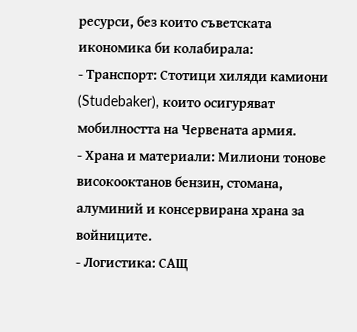ресурси, без които съветската икономика би колабирала:
- Транспорт: Стотици хиляди камиони (Studebaker), които осигуряват мобилността на Червената армия.
- Храна и материали: Милиони тонове високооктанов бензин, стомана, алуминий и консервирана храна за войниците.
- Логистика: САЩ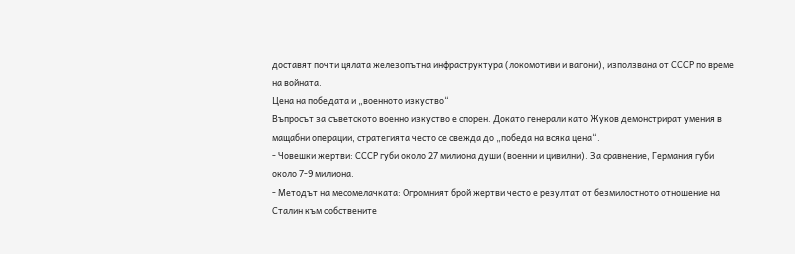доставят почти цялата железопътна инфраструктура (локомотиви и вагони), използвана от СССР по време на войната.
Цена на победата и „военното изкуство“
Въпросът за съветското военно изкуство е спорен. Докато генерали като Жуков демонстрират умения в мащабни операции, стратегията често се свежда до „победа на всяка цена“.
- Човешки жертви: СССР губи около 27 милиона души (военни и цивилни). За сравнение, Германия губи около 7-9 милиона.
- Методът на месомелачката: Огромният брой жертви често е резултат от безмилостното отношение на Сталин към собствените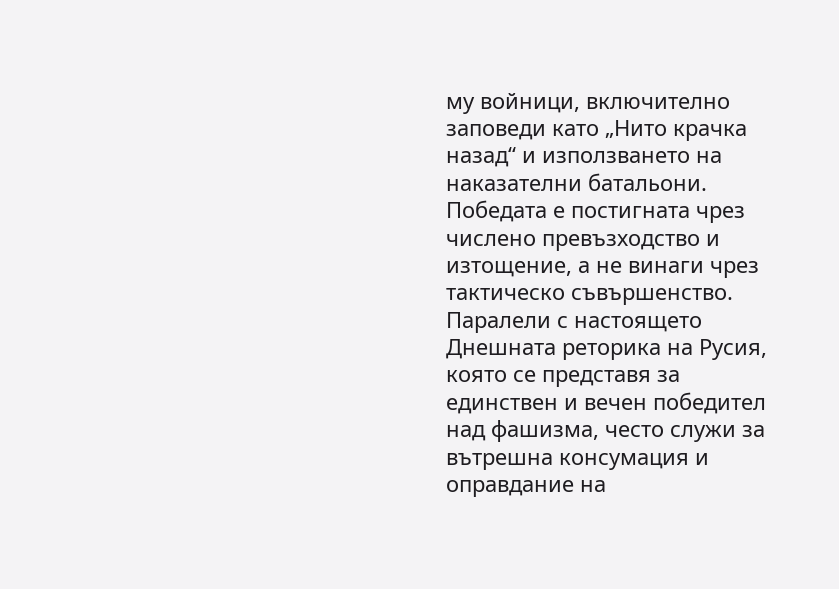му войници, включително заповеди като „Нито крачка назад“ и използването на наказателни батальони. Победата е постигната чрез числено превъзходство и изтощение, а не винаги чрез тактическо съвършенство.
Паралели с настоящето
Днешната реторика на Русия, която се представя за единствен и вечен победител над фашизма, често служи за вътрешна консумация и оправдание на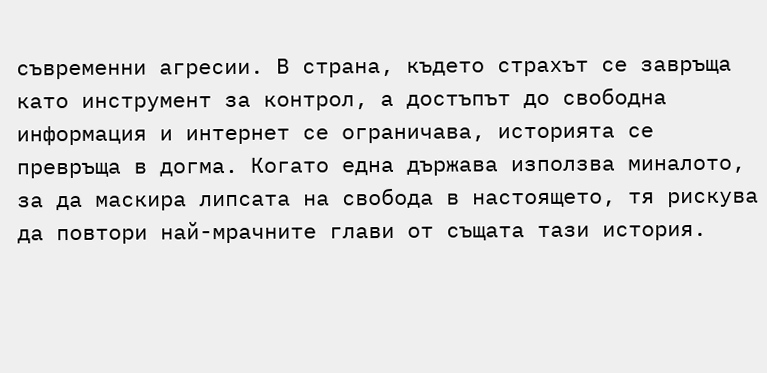съвременни агресии. В страна, където страхът се завръща като инструмент за контрол, а достъпът до свободна информация и интернет се ограничава, историята се превръща в догма. Когато една държава използва миналото, за да маскира липсата на свобода в настоящето, тя рискува да повтори най-мрачните глави от същата тази история.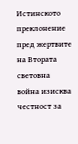Истинското преклонение пред жертвите на Втората световна война изисква честност за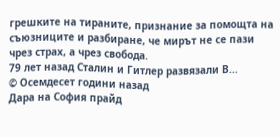грешките на тираните, признание за помощта на съюзниците и разбиране, че мирът не се пази чрез страх, а чрез свобода.
79 лет назад Сталин и Гитлер развязали В...
© Осемдесет години назад
Дара на София прайд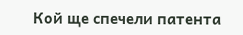Кой ще спечели патента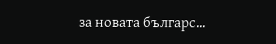за новата българс...